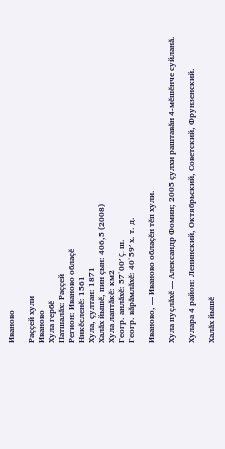Иваново

Раççей хули
Иваново
Хула гербĕ
Патшалăх: Раççей
Регион: Иваново облаçĕ
Никĕсленĕ: 1561
Хула, çултан: 1871
Халăх йышĕ, пин çын: 406,5 (2008)
Хула лаптăкĕ: км2
Геогр. анлăхĕ: 57°00′ ç. ш.
Геогр. вăрăмлăхĕ: 40°59′ х. т. д.

Иваново, — Иваново облаçĕн тĕп хули.

Хула пуçлăхĕ — Александр Фомин; 2005 çулхи раштавăн 4-мĕшĕнче суйланă.

Хулара 4 район: Ленинский, Октябрьский, Советский, Фрунзенский.

Халăх йышĕ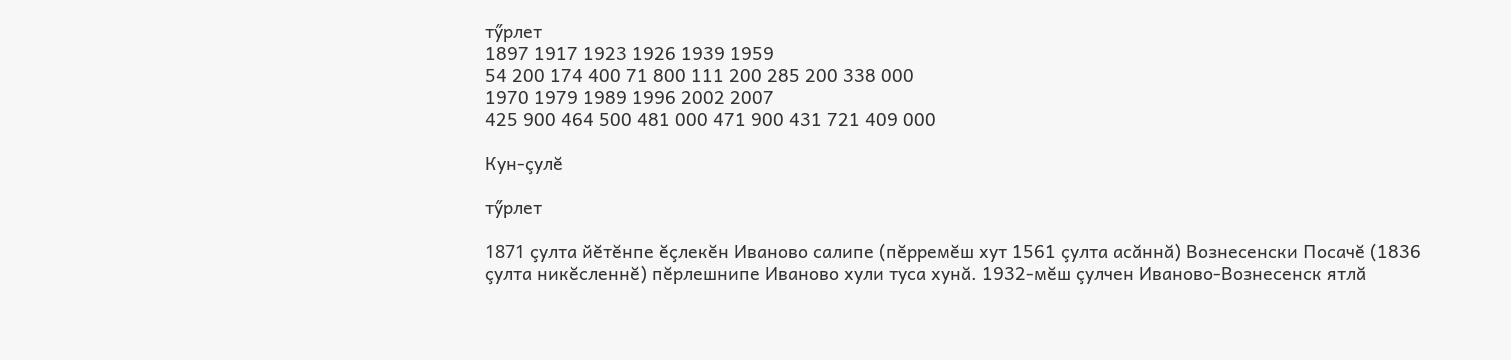тӳрлет
1897 1917 1923 1926 1939 1959
54 200 174 400 71 800 111 200 285 200 338 000
1970 1979 1989 1996 2002 2007
425 900 464 500 481 000 471 900 431 721 409 000

Кун-çулĕ

тӳрлет

1871 çулта йĕтĕнпе ĕçлекĕн Иваново салипе (пĕрремĕш хут 1561 çулта асăннă) Вознесенски Посачĕ (1836 çулта никĕсленнĕ) пĕрлешнипе Иваново хули туса хунă. 1932-мĕш çулчен Иваново-Вознесенск ятлă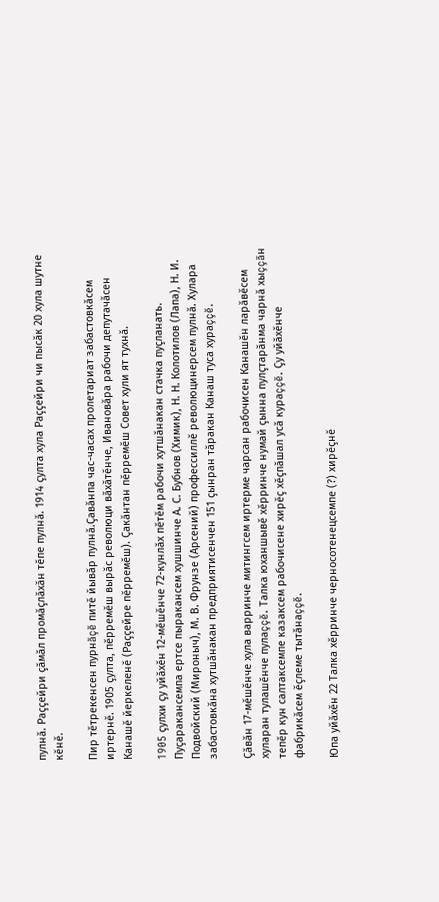пулнă. Раççейри çăмăл промăçлăхăн тĕпе пулнă. 1914 çулта хула Раççейри чи пысăк 20 хула шутне кĕнĕ.

Пир тĕтрекенсен пурнăçĕ питĕ йывăр пулнă.Çавăнпа час-часах пролетариат забастовкăсем иртернĕ. 1905 çулта, пĕрремĕш вырăс революци вăхăтĕнче, Ивановăра рабочи депутачăсен Канашĕ йеркеленĕ (Раççейре пĕрремĕш). Çакăнтан пĕрремĕш Совет хули ят тухнă.

1905 çулхи çу уйăхĕн 12-мĕшĕнче 72-кунлăх пĕтĕм рабочи хутшăнакан стачка пуçланать. Пуçаракансемпа ертсе пыракансем хушшинче А. С. Бубнов (Химик), Н. Н. Колотилов (Лапа), Н. И. Подвойский (Мироныч), М. В. Фрунзе (Арсений) профессиллĕ революцинерсем пулнă. Хулара забастовкăна хутшăнакан предприятисенчен 151 çынран тăракан Канаш туса хураççĕ.

Çăвăн 17-мĕшĕнче хула варринче митингсем иртерме чарсан рабочисен Канашĕн ларăвĕсем хуларан тулашĕнче пулаççĕ. Талка юханшывĕ хĕрринче нумай çынна пулçтарăнма чарнă хыççăн тепĕр кун салтаксемпе казаксем рабочисене хирĕç хĕçпăшал усă кураççĕ. Çу уйăхĕнче фабрикăсем ĕçлеме тытăнаççĕ.

Юпа уйăхĕн 22 Талка хĕрринче черносотенецсемпе (?) хирĕçнĕ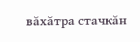вăхăтра стачкăн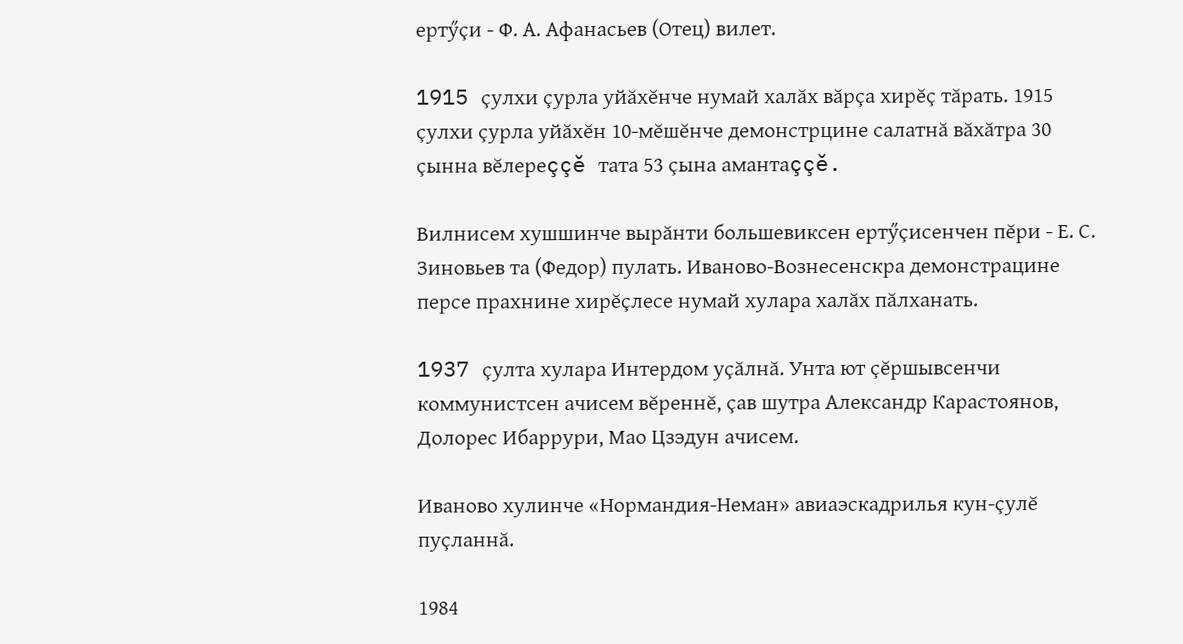ертӳçи - Ф. А. Афанасьев (Отец) вилет.

1915 çулхи çурла уйăхĕнче нумай халăх вăрçа хирĕç тăрать. 1915 çулхи çурла уйăхĕн 10-мĕшĕнче демонстрцине салатнă вăхăтра 30 çынна вĕлереççĕ тата 53 çына амантаççĕ.

Вилнисем хушшинче вырăнти большевиксен ертӳçисенчен пĕри - Е. С. Зиновьев та (Федор) пулать. Иваново-Вознесенскра демонстрацине персе прахнине хирĕçлесе нумай хулара халăх пăлханать.

1937 çулта хулара Интердом уçăлнă. Унта ют çĕршывсенчи коммунистсен ачисем вĕреннĕ, çав шутра Александр Карастоянов, Долорес Ибаррури, Мао Цзэдун ачисем.

Иваново хулинче «Нормандия-Неман» авиаэскадрилья кун-çулĕ пуçланнă.

1984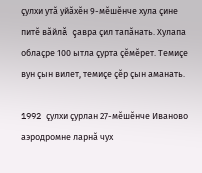çулхи утă уйăхĕн 9-мĕшĕнче хула çине питĕ вăйлă çавра çил тапăнать. Хулапа облаçре 100 ытла çурта çĕмĕрет. Темиçе вун çын вилет, темиçе çĕр çын аманать.

1992 çулхи çурлан 27-мĕшĕнче Иваново аэродромне ларнă чух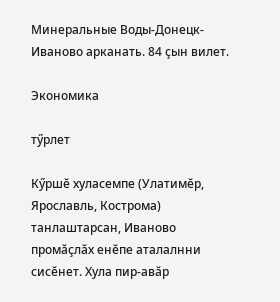Минеральные Воды-Донецк-Иваново арканать. 84 çын вилет.

Экономика

тӳрлет

Кӳршĕ хуласемпе (Улатимĕр, Ярославль, Кострома) танлаштарсан, Иваново промăçлăх енĕпе аталалнни сисĕнет. Хула пир-авăр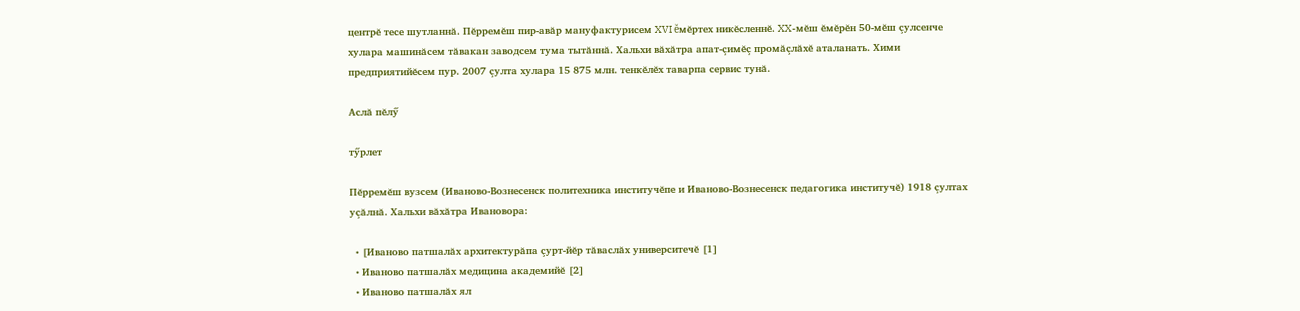центрĕ тесе шутланнă. Пĕрремĕш пир-авăр мануфактурисем XVI ĕмĕртех никĕсленнĕ. XX-мĕш ĕмĕрĕн 50-мĕш çулсенче хулара машинăсем тăвакан заводсем тума тытăннă. Хальхи вăхăтра апат-çимĕç промăçлăхĕ аталанать. Хими предприятийĕсем пур. 2007 çулта хулара 15 875 млн. тенкĕлĕх таварпа сервис тунă.

Аслă пĕлӳ

тӳрлет

Пĕрремĕш вузсем (Иваново-Вознесенск политехника институчĕпе и Иваново-Вознесенск педагогика институчĕ) 1918 çултах уçăлнă. Хальхи вăхăтра Ивановора:

  • [Иваново патшалăх архитектурăпа çурт-йĕр тăваслăх университечĕ [1]
  • Иваново патшалăх медицина академийĕ [2]
  • Иваново патшалăх ял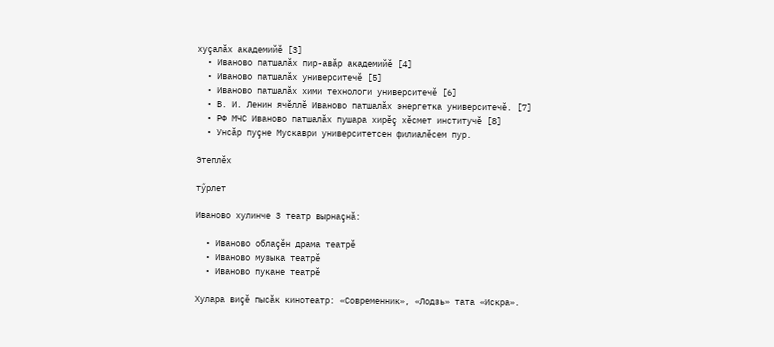хуçалăх академийĕ [3]
  • Иваново патшалăх пир-авăр академийĕ [4]
  • Иваново патшалăх университечĕ [5]
  • Иваново патшалăх хими технологи университечĕ [6]
  • В. И. Ленин ячĕллĕ Иваново патшалăх энергетка университечĕ. [7]
  • РФ МЧС Иваново патшалăх пушара хирĕç хĕсмет институчĕ [8]
  • Унсăр пуçне Мускаври университетсен филиалĕсем пур.

Этеплĕх

тӳрлет

Иваново хулинче 3 театр вырнаçнă:

  • Иваново облаçĕн драма театрĕ
  • Иваново музыка театрĕ
  • Иваново пукане театрĕ

Хулара виçĕ пысăк кинотеатр: «Современник», «Лодзь» тата «Искра».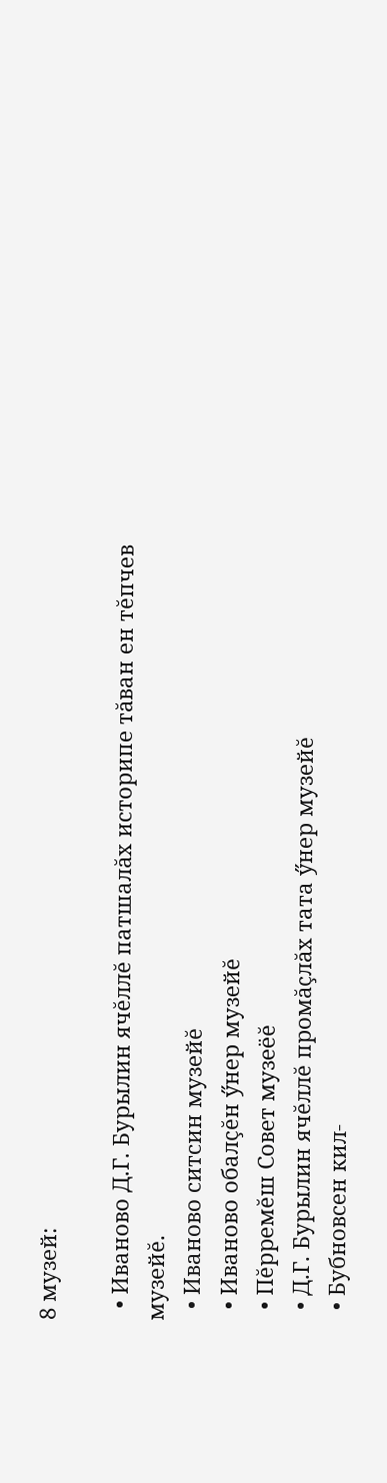8 музей:

  • Иваново Д.Г. Бурылин ячĕллĕ патшалăх историпе тăван ен тĕпчев музейĕ.
  • Иваново ситсин музейĕ
  • Иваново обалçĕн ӳнер музейĕ
  • Пĕрремĕш Совет музеёĕ
  • Д.Г. Бурылин ячĕллĕ промăçлăх тата ӳнер музейĕ
  • Бубновсен кил-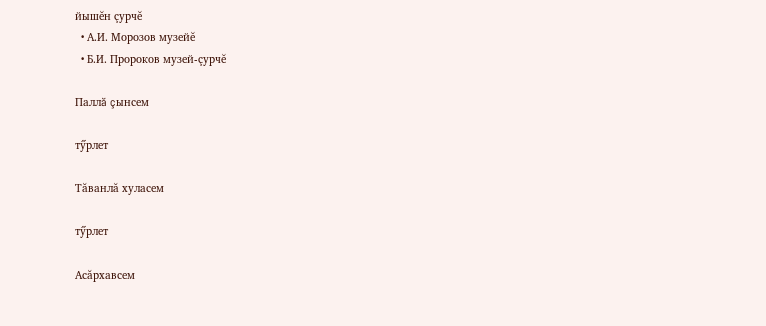йышĕн çурчĕ
  • А.И. Морозов музейĕ
  • Б.И. Пророков музей-çурчĕ

Паллă çынсем

тӳрлет

Тăванлă хуласем

тӳрлет

Асăрхавсем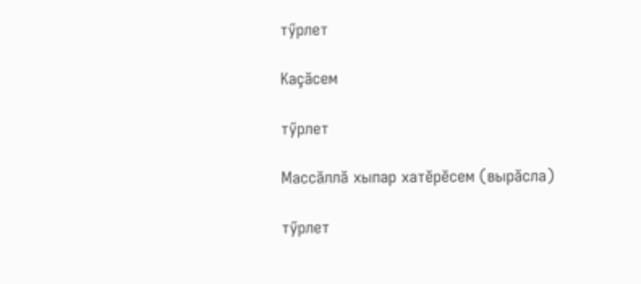тӳрлет

Каçăсем

тӳрлет

Массăллă хыпар хатĕрĕсем (вырăсла)

тӳрлет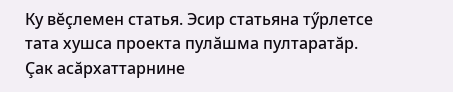Ку вĕçлемен статья. Эсир статьяна тӳрлетсе тата хушса проекта пулăшма пултаратăр.
Çак асăрхаттарнине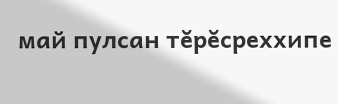май пулсан тĕрĕсреххипе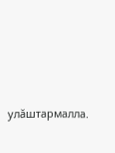улăштармалла.